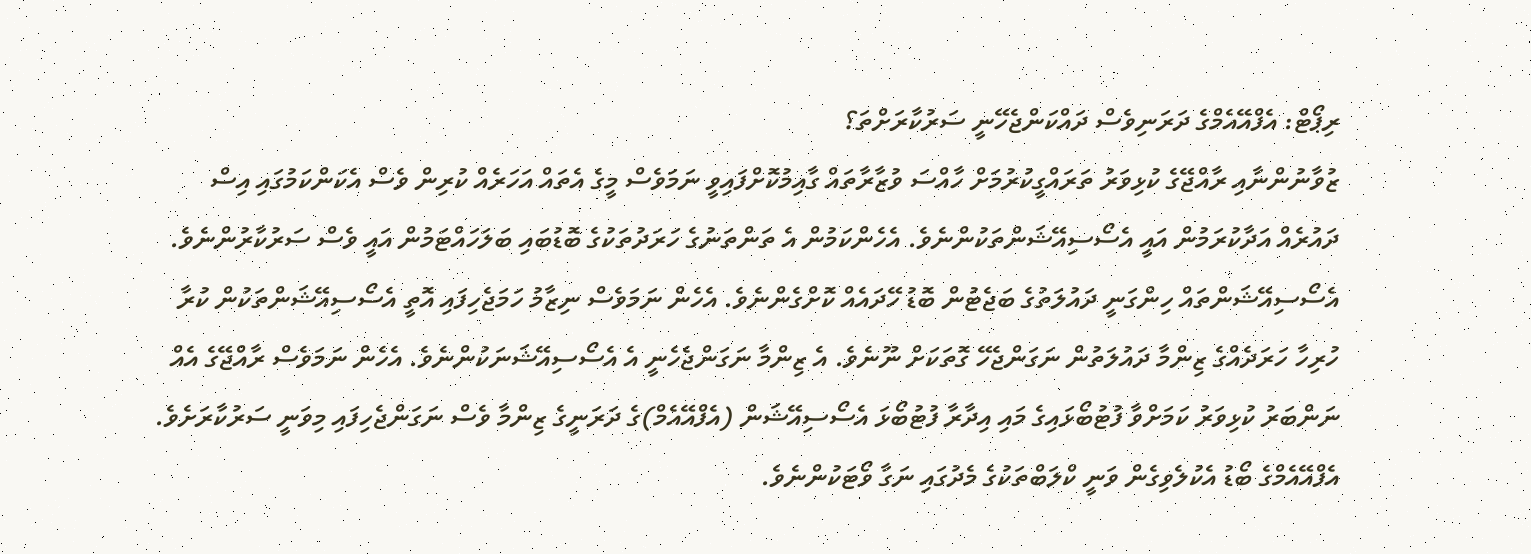ރިޕޯޓް: އެފްއޭއެމްގެ ދަރަނިވެސް ދައްކަންޖެހޭނީ ސަރުކާރަށްތަ؟
ޒުވާނުންނާއި ރާއްޖޭގެ ކުޅިވަރު ތަރައްގީކުރުމަށް ހާއްސަ ވުޒާރާތައް ގާއިމުކޮށްފައިވީ ނަމަވެސް މީގެ އެތައް އަހަރެއް ކުރިން ވެސް އެކަންކަމުގައި އިސް ދައުރެއް އަދާކުރަމުން އައީ އެސޯސިއޭޝަންތަކުންނެވެ. އެހެންކަމުން އެ ތަންތަނުގެ ހަރަދުތަކުގެ ބޮޑުބައި ބަލަހައްޓަމުން އައީ ވެސް ސަރުކާރުންނެވެ.
އެސޯސިއޭޝަންތައް ހިންގަނީ ދައުލަތުގެ ބަޖެޓުން ބޮޑު ހޭދައެއް ކޮށްގެންނެވެ. އެހެން ނަމަވެސް ނިޒާމު ހަމަޖެހިފައި އޮތީ އެސޯސިއޭޝަންތަކުން ކުރާ ހުރިހާ ހަރަދެއްގެ ޒިންމާ ދައުލަތުން ނަގަންޖެހޭ ގޮތަކަށް ނޫނެވެ. އެ ޒިންމާ ނަގަންޖެހެނީ އެ އެސޯސިއޭޝަނަކުންނެވެ. އެހެން ނަމަވެސް ރާއްޖޭގެ އެއް ނަންބަރު ކުޅިވަރު ކަމަށްވާ ފުޓުބޯޅައިގެ މައި އިދާރާ ފުޓުބޯޅަ އެސޯސިއޭޝަން (އެފްއޭއެމް)ގެ ދަރަނީގެ ޒިންމާ ވެސް ނަގަންޖެހިފައި މިވަނީ ސަރުކާރަށެވެ.
އެފްއޭއެމްގެ ބޯޑު އެކުލެވިގެން ވަނީ ކްލަބްތަކުގެ މެދުގައި ނަގާ ވޯޓަކުންނެވެ.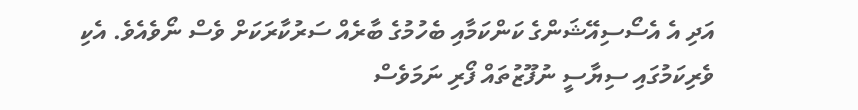އަދި އެ އެސޯސިއޭޝަންގެ ކަންކަމާއި ބެހުމުގެ ބާރެއް ސަރުކާރަކަށް ވެސް ނޯވެއެވެ. އެކި ވެރިކަމުގައި ސިޔާސީ ނުފޫޒުތައް ފޯރި ނަމަވެސް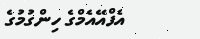އެފްއޭއެމްގެ ހިންގުމުގެ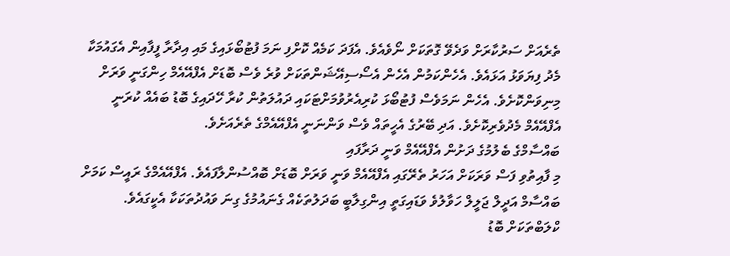ތެރެއަށް ސަރުކާރަށް ވަދެވޭ ގޮތަކަށް ނޯވެއެވެ. އެފަދަ ކަމެއް ކޮށްފި ނަމަ ފުޓުބޯޅައިގެ މައި އިދާރާ ފީފާއިން އެގައުމަކާ މެދު ފިޔަވަޅު އަޅައެވެ. އެހެންކަމުން އެހެން އެސޯސިއޭޝަންތަކަށް ވުރެ ވެސް ބޮޑަށް އެފްއޭއެމް ހިންގަނީ ވަރަށް މިނިވަންކޮށެވެ. އެހެން ނަމަވެސް ފުޓުބޯޅަ ކުރިއެރުވުމަށްޓަކައި ދައުލަތުން ކުރާ ހޭދައިގެ ބޮޑު ބައެއް ކުރަނީ އެފްއޭއެމް މެދުވެރިކޮށެވެ. އަދި ބޭރުގެ އެހީތައް ވެސް ވަންނަނީ އެފްއޭއެމްގެ ތެރެއަށެވެ.
ބައްސާމްގެ ބެލުމުގެ ދަށުން އެފްއޭއެމް ވަނީ ދަރާފައި
މި ފާއިތުވި ފަސް ވަރަކަށް އަހަރު ތެރޭގައި އެފްއޭއެމް ވަނީ ވަރަށް ބޮޑަށް ބޮއްސުންލާފައެވެ. އެފްއޭއެމްގެ ރައީސް ކަމަށް ބައްސާމް އަދީލް ޖަލީލް ހަވާލުވެ ވަޑައިގަތީ އިންގިލާބީ ބަދަލުތަކެއް ގެނައުމުގެ ގިނަ ވައުދުތަކަކާ އެކީގައެވެ. ކްލަބްތަކަށް ބޮޑު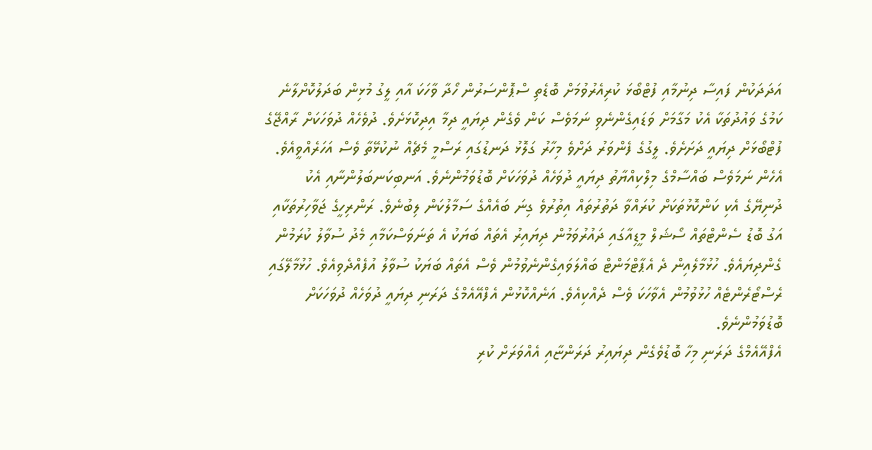އަދަދަކުން ފައިސާ ދިނުމާއި ފުޓްބޯޅަ ކުރިއެރުވުމަށް ބޮޑެތި ސްޕޮންސަރުން ހޯދާ ވާހަކަ އާއި ލީގު މުޅިން ބަދަލުކޮށްލާނެ ކަމުގެ ވައުދުތަކާ އެކު މަގާމަށް ވަޑައިގެންނެވި ނަމަވެސް ކަން ވެގެން ދިޔައީ ދިމާ އިދިކޮޅަށެވެ. ދުވެހެއް ދުވަހަކަށް ރާއްޖޭގެ ފުޓްބޯޅަށް ދިޔައީ ދަށަށެވެ. ލީގުގެ ފެންވަރު ދަށްވެ މިހާރު ގަލޮޅު ދަނޑުގައި ރަސްމީ މެޗެއް ނުކުޅޭތާ ވެސް އަހަރެއްވީއެވެ.
އެހެން ނަމަވެސް ބައްސާމްގެ މިލްކިއްޔާތު ދިޔައީ ދުވަހެއް ދުވަހަކަށް ބޮޑުވަމުންނެވެ. އަނބިކަނބަލުންނާއި އެކު ދުނިޔޭގެ އެކި ކަންކޮޅުތަކަށް ކުރައްވާ ދަތުރުތައް އިތުރުވެ ގިނަ ބައެއްގެ ސަމާލުކަން ލިބުނެވެ. ރަންރިހީގެ ޖަވާހިރުތަކާއި އަގު ބޮޑު ސެންޓްތައް ސޯޝަލް މީޑިއާގައި ދައުރުވަމުން ދިޔައިރު އެތައް ބަޔަކު އެ ތަނަވަސްކަމާއި މެދު ސުވާލު ކުރަމުން ގެންދިޔައެވެ. ހުޅުމާލެއިން ދެ އެޕާޓްމަންޓް ބައްލަވައިގެންނެވުމުން ވެސް އެތައް ބަޔަކު ސުވާލު އުފެއްދެވިއެވެ. ހުޅުމާލޭގައި ރެސްޓޯރެންޓެއް ހުޅުވުމުން އެވާހަކަ ވެސް ދެއްކިއެވެ. އަނެއްކޮޅުން އެފްއޭއެމްގެ ދަރަނި ދިޔައީ ދުވަހެއް ދުވަހަކަށް ބޮޑުވަމުންނެވެ.
އެފްއޭއެމްގެ ދަރަނި މިހާ ބޮޑުވެގެން ދިޔައިރު ދަރަންޏާއި އެއްވަރަށް ކުރި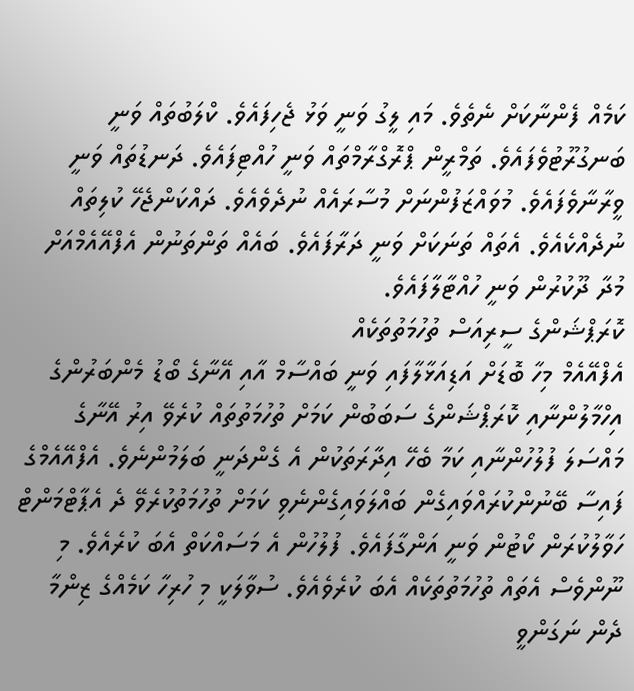ކަމެއް ފެންނާކަށް ނެތެވެ. މައި ލީގު ވަނީ ވަޅު ޖެހިފައެވެ. ކްލަބުތައް ވަނީ ބަނގުރޫޓުވެފައެވެ. ތަމްރީން ޕްރޮގްރާމްތައް ވަނީ ހުއްޓިފައެވެ. ދަނޑުތައް ވަނީ ވީރާނާވެފައެވެ. މުވައްޒަފުންނަށް މުސާރައެއް ނުދެވެއެވެ. ދައްކަންޖެހޭ ކުލިތައް ނުދެއްކެއެވެ. އެތައް ތަނަކަށް ވަނީ ދަރާފައެވެ. ބައެއް ތަންތަނުން އެފްއޭއެމްއަށް މުދާ ދޫކުރުން ވަނީ ހުއްޓާލާފައެވެ.
ކޮރަޕްޝަންގެ ސީރިއަސް ތުހުމަތުތަކެއް
އެފްއޭއެމް މިހާ ބޮޑަށް އަޑިއަޅާލާފައި ވަނީ ބައްސާމް އާއި އޭނާގެ ބޯޑު މެންބަރުންގެ އިހްމާލުންނާއި ކޮރަޕްޝަންގެ ސަބަބުން ކަމަށް ތުހުމަތުތައް ކުރެވޭ އިރު އޭނާގެ މައްސަލަ ފުލުހުންނާއި ކަމާ ބެހޭ އިދާރަތަކުން އެ ގެންދަނީ ބަލަމުންނެވެ. އެފްއޭއެމްގެ ފައިސާ ބޭނުންކުރައްވައިގެން ބައްލަވައިގެންނެވި ކަމަށް ތުހުމަތުކުރެވޭ ދެ އެޕާޓްމަންޓް ހަވާލުކުރަން ކޯޓުން ވަނީ އަންގާފައެވެ. ފުލުހުން އެ މަސައްކަތް އެބަ ކުރެއެވެ. މި ނޫންވެސް އެތައް ތުހުމަތުތަކެއް އެބަ ކުރެވެއެވެ. ސުވާލަކީ މި ހުރިހާ ކަމެއްގެ ޒިންމާ ދެން ނަގަންވީ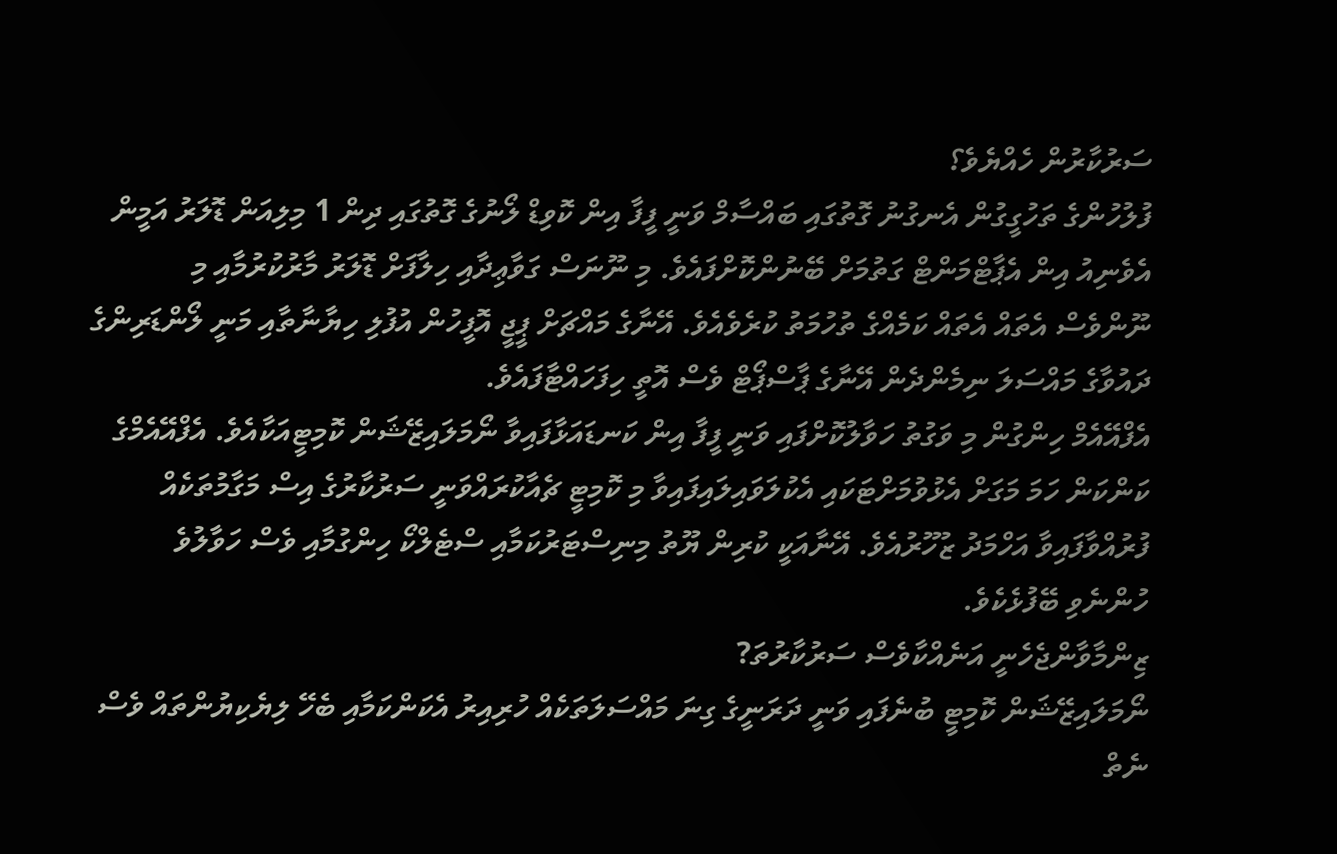ސަރުކާރުން ހެއްޔެވެ؟
ފުލުހުންގެ ތަހުގީގުން އެނގުނު ގޮތުގައި ބައްސާމް ވަނީ ފީފާ އިން ކޮވިޑް ލޯނުގެ ގޮތުގައި ދިން 1 މިލިއަން ޑޮލަރު އަމީން އެވެނިއު އިން އެޕާޓްމަންޓް ގަތުމަށް ބޭނުންކޮށްފައެވެ. މި ނޫނަސް ގަވާޢިދާއި ހިލާފަށް ޑޮލަރު މާރުކުރުމާއި މި ނޫންވެސް އެތައް އެތައް ކަމެއްގެ ތުހުމަތު ކުރެވެއެވެ. އޭނާގެ މައްޗަށް ޕީޖީ އޮފީހުން އުފުލި ހިޔާނާތާއި މަނީ ލޯންޑަރިންގެ ދައުވާގެ މައްސަލަ ނިމެންދެން އޭނާގެ ޕާސްޕޯޓް ވެސް އޮތީ ހިފަހައްޓާފައެވެ.
އެފްއޭއެމް ހިންގުން މި ވަގުތު ހަވާލުކޮށްފައި ވަނީ ފީފާ އިން ކަނޑައަޅާފައިވާ ނޯމަލައިޒޭޝަން ކޮމިޓީއަކާއެވެ. އެފްއޭއެމްގެ ކަންކަން ހަމަ މަގަށް އެޅުވުމަށްޓަކައި އެކުލަވައިލައިފައިވާ މި ކޮމިޓީ ޗެއާކުރައްވަނީ ސަރުކާރުގެ އިސް މަގާމުތަކެއް ފުރުއްވާފައިވާ އަހްމަދު ޒުހޫރުއެވެ. އޭނާއަކީ ކުރިން ޔޫތު މިނިސްޓަރުކަމާއި ސްޓެލްކޯ ހިންގުމާއި ވެސް ހަވާލުވެ ހުންނެވި ބޭފުޅެކެވެ.
ޒިންމާވާންޖެހެނީ އަނެއްކާވެސް ސަރުކާރުތަ?
ނޯމަލައިޒޭޝަން ކޮމިޓީ ބުނެފައި ވަނީ ދަރަނީގެ ގިނަ މައްސަލަތަކެއް ހުރިއިރު އެކަންކަމާއި ބެހޭ ލިޔެކިޔުންތައް ވެސް ނެތް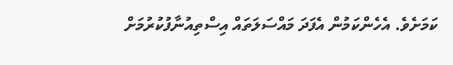ކަމަށެވެ. އެހެންކަމުން އެފަދަ މައްސަލަތައް އިސްތިއުނާފުކުރުމަށް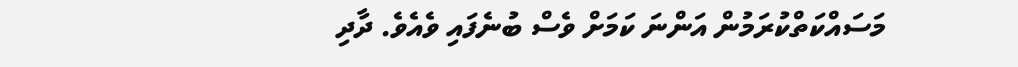މަސައްކަތްކުރަމުން އަންނަ ކަމަށް ވެސް ބުނެފައި ވެއެވެ. ދާދި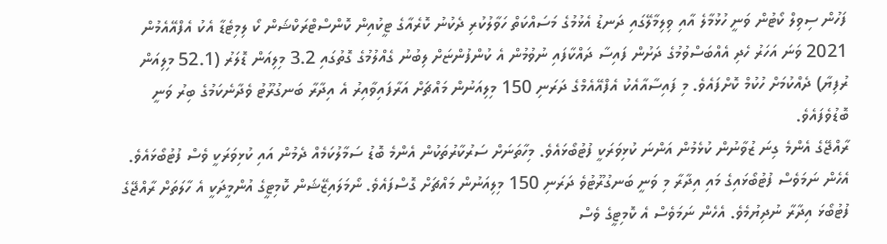ފަހުން ސިވިލް ކޯޓުން ވަނީ ހުޅުމާލެ އާއި ވިލިމާލޭގައި ދަނޑު އެޅުމުގެ މަސައްކަތް ހަވާލުކުރި ދެކުނު ކޮރެއާގެ ޓީކުއިން ކޮންސްޓްރަކްޝަން ކޯ ލިމިޓެޑާ އެކު އެފްއޭއެމުން 2021 ވަނަ އަހަރު ހެދި އެއްބަސްވުމުގެ ދަށުން ފައިސާ ދައްކާފައި ނުވުމުން އެ ކުންފުންޏަށް ލިބުނު ގެއްލުމުގެ ގޮތުގައި 3.2 މިލިއަން ޑޮލަރު (52.1 މިލިއަން ރުފިޔާ) ދެއްކުމަށް ހުކުމް ކޮށްފައެވެ. މި ފައިސާއާއެކު އެފްއޭއެމްގެ ދަރަނި 150 މިލިއަނުން މައްޗަށް އަރާފައިވާއިރު އެ އިދާރާ ބަނގުރޫޓު ވެދާނެކަމުގެ ބިރު ވަނީ ބޮޑުވެފައެވެ.
ރާއްޖޭގެ އެންމެ ގިނަ ޒުވާނުން ކުޅެމުން އަންނަ ކުޅިވަރަކީ ފުޓުބޯޅައެވެ. މިހާތަނަށް ސަރުކާރުތަކުން އެންމެ ބޮޑު ސަމާލުކަމެއް ދެމުން އައި ކުޅިވަރަކީ ވެސް ފުޓުބޯޅައެވެ. އެހެން ނަމަވެސް ފުޓުބޯޅައިގެ މައި އިދާރާ މި ވަނީ ބަނގުރޫޓުވެ ދަރަނި 150 މިލިއަނުން މައްޗަށް ގޮސްފައެވެ. ނޯމަލައިޒޭޝަން ކޮމިޓީގެ އުންމީދަކީ އެ ހާލަތަށް ރާއްޖޭގެ ފުޓުބޯޅަ އިދާރާ ނުދިޔުމެވެ. އެހެން ނަމަވެސް އެ ކޮމިޓީގެ ވެސް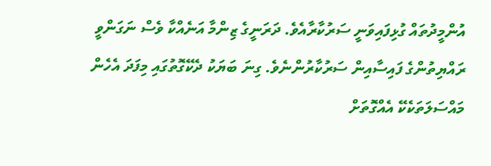އުންމީދުތައް ގުޅިފައިވަނީ ސަރުކާރާއެވެ. ދަރަނީގެ ޒިންމާ އަނެއްކާ ވެސް ނަގަންވީ ރައްޔިތުންގެ ފައިސާއިން ސަރުކާރުންނެވެ. ގިނަ ބަޔަކު ދެކޭގޮތުގައި މިފަދަ އެހެން މައްސަލަތަކެކޭ އެއްގޮތަށް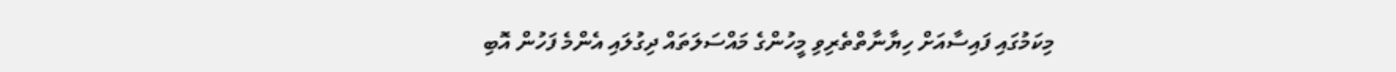މިކަމުގައި ފައިސާއަށް ހިޔާނާތްތެރިވި މީހުންގެ މައްސަލަތައް ދިގުލައި އެންމެ ފަހުން އޮބި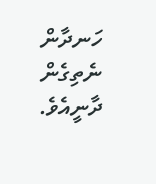ހަނދާން ނެތިގެން ދާނީއެވެ.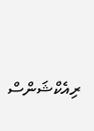ރިއެކްޝަންސް